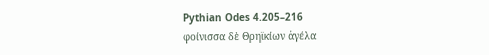Pythian Odes 4.205–216
φοίνισσα δὲ Θρηϊκίων ἀγέλα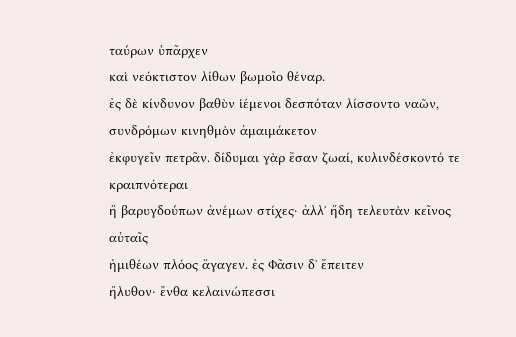ταύρων ὑπᾶρχεν
καὶ νεόκτιστον λίθων βωμοῖο θέναρ.
ἐς δὲ κίνδυνον βαθὺν ἱέμενοι δεσπόταν λίσσοντο ναῶν,
συνδρόμων κινηθμὸν ἀμαιμάκετον
ἐκφυγεῖν πετρᾶν. δίδυμαι γὰρ ἔσαν ζωαί, κυλινδέσκοντό τε κραιπνότεραι
ἢ βαρυγδούπων ἀνέμων στίχες· ἀλλʼ ἤδη τελευτὰν κεῖνος αὐταῖς
ἡμιθέων πλόος ἄγαγεν. ἐς Φᾶσιν δʼ ἔπειτεν
ἤλυθον· ἔνθα κελαινώπεσσι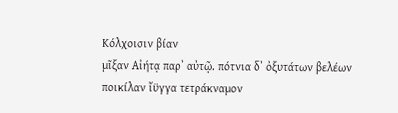Κόλχοισιν βίαν
μῖξαν Αἰήτᾳ παρʼ αὐτῷ. πότνια δʼ ὀξυτάτων βελέων
ποικίλαν ἴϋγγα τετράκναμον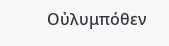Οὐλυμπόθεν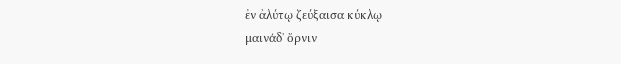ἐν ἀλύτῳ ζεύξαισα κύκλῳ
μαινάδʼ ὄρνιν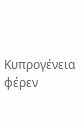Κυπρογένεια φέρεν